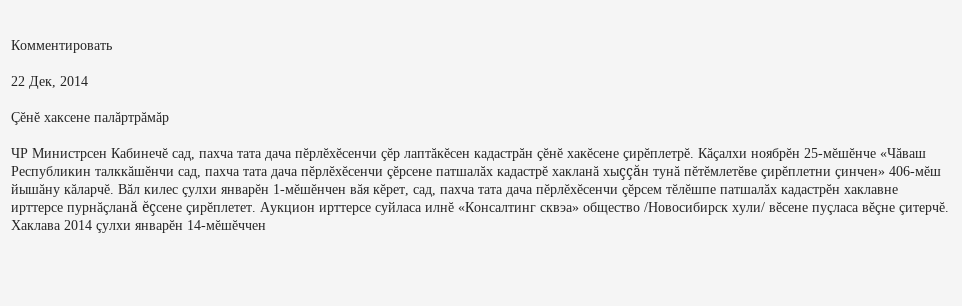Комментировать

22 Дек, 2014

Çĕнĕ хаксене палăртрăмăр

ЧР Министрсен Кабинечĕ сад, пахча тата дача пĕрлĕхĕсенчи çĕр лаптăкĕсен кадастрăн çĕнĕ хакĕсене çирĕплетрĕ. Кăçалхи ноябрĕн 25-мĕшĕнче «Чăваш Республикин талккăшĕнчи сад, пахча тата дача пĕрлĕхĕсенчи çĕрсене патшалăх кадастрĕ хакланă хыççăн тунă пĕтĕмлетĕве çирĕплетни çинчен» 406-мĕш йышăну кăларчĕ. Вăл килес çулхи январĕн 1-мĕшĕнчен вăя кĕрет, сад, пахча тата дача пĕрлĕхĕсенчи çĕрсем тĕлĕшпе патшалăх кадастрĕн хаклавне ирттерсе пурнăçланă ĕçсене çирĕплетет. Аукцион ирттерсе суйласа илнĕ «Консалтинг сквэа» общество /Новосибирск хули/ вĕсене пуçласа вĕçне çитерчĕ. Хаклава 2014 çулхи январĕн 14-мĕшĕччен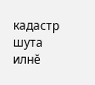кадастр шута илнĕ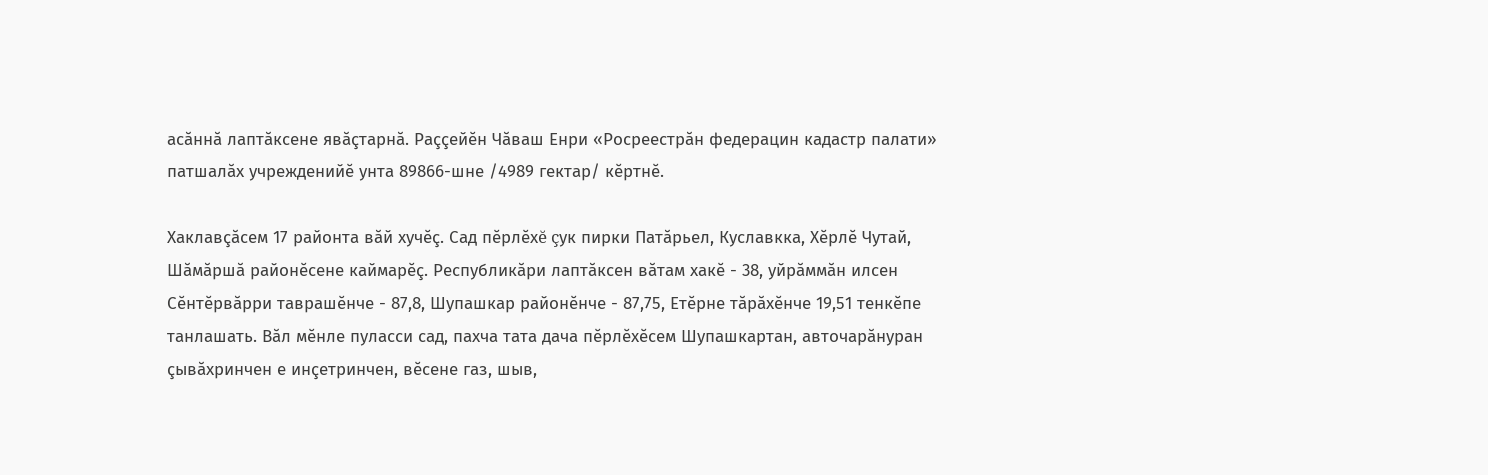асăннă лаптăксене явăçтарнă. Раççейĕн Чăваш Енри «Росреестрăн федерацин кадастр палати» патшалăх учрежденийĕ унта 89866-шне /4989 гектар/ кĕртнĕ.

Хаклавçăсем 17 районта вăй хучĕç. Сад пĕрлĕхĕ çук пирки Патăрьел, Куславкка, Хĕрлĕ Чутай, Шăмăршă районĕсене каймарĕç. Республикăри лаптăксен вăтам хакĕ - 38, уйрăммăн илсен Сĕнтĕрвăрри таврашĕнче - 87,8, Шупашкар районĕнче - 87,75, Етĕрне тăрăхĕнче 19,51 тенкĕпе танлашать. Вăл мĕнле пуласси сад, пахча тата дача пĕрлĕхĕсем Шупашкартан, авточарăнуран çывăхринчен е инçетринчен, вĕсене газ, шыв,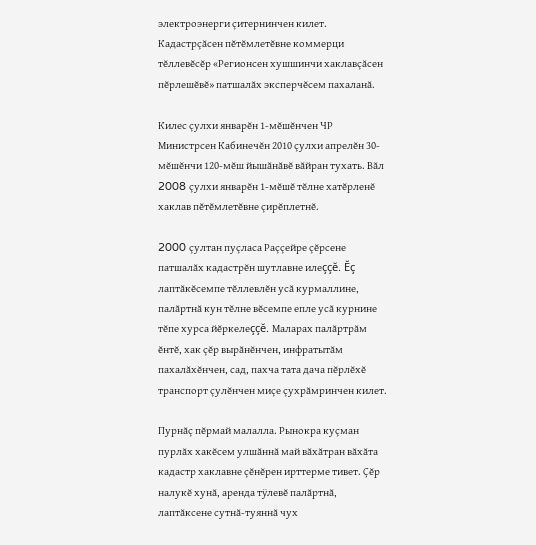электроэнерги çитернинчен килет. Кадастрçăсен пĕтĕмлетĕвне коммерци тĕллевĕсĕр «Регионсен хушшинчи хаклавçăсен пĕрлешĕвĕ» патшалăх эксперчĕсем пахаланă.

Килес çулхи январĕн 1-мĕшĕнчен ЧР Министрсен Кабинечĕн 2010 çулхи апрелĕн 30-мĕшĕнчи 120-мĕш йышăнăвĕ вăйран тухать. Вăл 2008 çулхи январĕн 1-мĕшĕ тĕлне хатĕрленĕ хаклав пĕтĕмлетĕвне çирĕплетнĕ.

2000 çултан пуçласа Раççейре çĕрсене патшалăх кадастрĕн шутлавне илеççĕ. Ĕç лаптăкĕсемпе тĕллевлĕн усă курмаллине, палăртнă кун тĕлне вĕсемпе епле усă курнине тĕпе хурса йĕркелеççĕ. Маларах палăртрăм ĕнтĕ, хак çĕр вырăнĕнчен, инфратытăм пахалăхĕнчен, сад, пахча тата дача пĕрлĕхĕ транспорт çулĕнчен миçе çухрăмринчен килет.

Пурнăç пĕрмай малалла. Рынокра куçман пурлăх хакĕсем улшăннă май вăхăтран вăхăта кадастр хаклавне çĕнĕрен ирттерме тивет. Çĕр налукĕ хунă, аренда тÿлевĕ палăртнă, лаптăксене сутнă-туяннă чух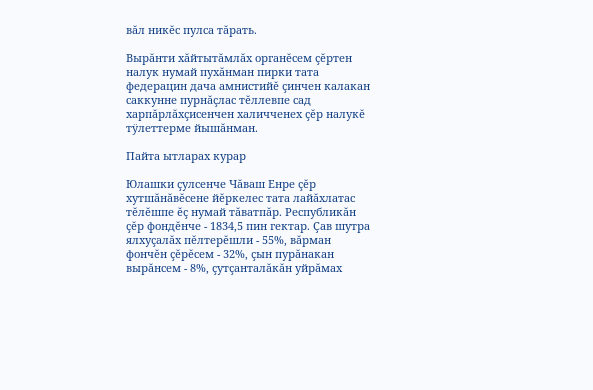вăл никĕс пулса тăрать.

Вырăнти хăйтытăмлăх органĕсем çĕртен налук нумай пухăнман пирки тата федерацин дача амнистийĕ çинчен калакан саккунне пурнăçлас тĕллевпе сад харпăрлăхçисенчен халичченех çĕр налукĕ тÿлеттерме йышăнман.

Пайта ытларах курар

Юлашки çулсенче Чăваш Енре çĕр хутшăнăвĕсене йĕркелес тата лайăхлатас тĕлĕшпе ĕç нумай тăватпăр. Республикăн çĕр фондĕнче - 1834,5 пин гектар. Çав шутра ялхуçалăх пĕлтерĕшли - 55%, вăрман фончĕн çĕрĕсем - 32%, çын пурăнакан вырăнсем - 8%, çутçанталăкăн уйрăмах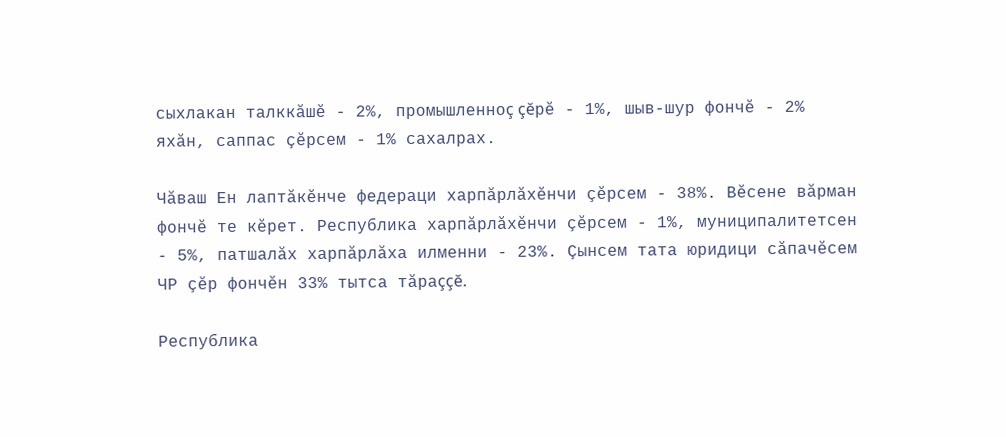сыхлакан талккăшĕ - 2%, промышленноç çĕрĕ - 1%, шыв-шур фончĕ - 2% яхăн, саппас çĕрсем - 1% сахалрах.

Чăваш Ен лаптăкĕнче федераци харпăрлăхĕнчи çĕрсем - 38%. Вĕсене вăрман фончĕ те кĕрет. Республика харпăрлăхĕнчи çĕрсем - 1%, муниципалитетсен - 5%, патшалăх харпăрлăха илменни - 23%. Çынсем тата юридици сăпачĕсем ЧР çĕр фончĕн 33% тытса тăраççĕ.

Республика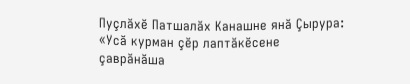Пуçлăхĕ Патшалăх Канашне янă Çырура: «Усă курман çĕр лаптăкĕсене çаврăнăша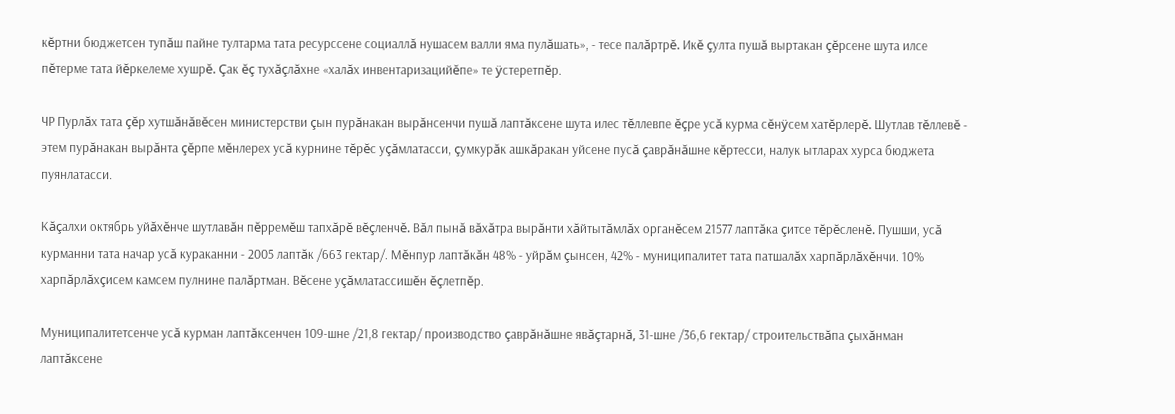кĕртни бюджетсен тупăш пайне тултарма тата ресурссене социаллă нушасем валли яма пулăшать», - тесе палăртрĕ. Икĕ çулта пушă выртакан çĕрсене шута илсе пĕтерме тата йĕркелеме хушрĕ. Çак ĕç тухăçлăхне «халăх инвентаризацийĕпе» те ÿстеретпĕр.

ЧР Пурлăх тата çĕр хутшăнăвĕсен министерстви çын пурăнакан вырăнсенчи пушă лаптăксене шута илес тĕллевпе ĕçре усă курма сĕнÿсем хатĕрлерĕ. Шутлав тĕллевĕ - этем пурăнакан вырăнта çĕрпе мĕнлерех усă курнине тĕрĕс уçăмлатасси, çумкурăк ашкăракан уйсене пусă çаврăнăшне кĕртесси, налук ытларах хурса бюджета пуянлатасси.

Кăçалхи октябрь уйăхĕнче шутлавăн пĕрремĕш тапхăрĕ вĕçленчĕ. Вăл пынă вăхăтра вырăнти хăйтытăмлăх органĕсем 21577 лаптăка çитсе тĕрĕсленĕ. Пушши, усă курманни тата начар усă кураканни - 2005 лаптăк /663 гектар/. Мĕнпур лаптăкăн 48% - уйрăм çынсен, 42% - муниципалитет тата патшалăх харпăрлăхĕнчи. 10% харпăрлăхçисем камсем пулнине палăртман. Вĕсене уçăмлатассишĕн ĕçлетпĕр.

Муниципалитетсенче усă курман лаптăксенчен 109-шне /21,8 гектар/ производство çаврăнăшне явăçтарнă, 31-шне /36,6 гектар/ строительствăпа çыхăнман лаптăксене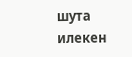шута илекен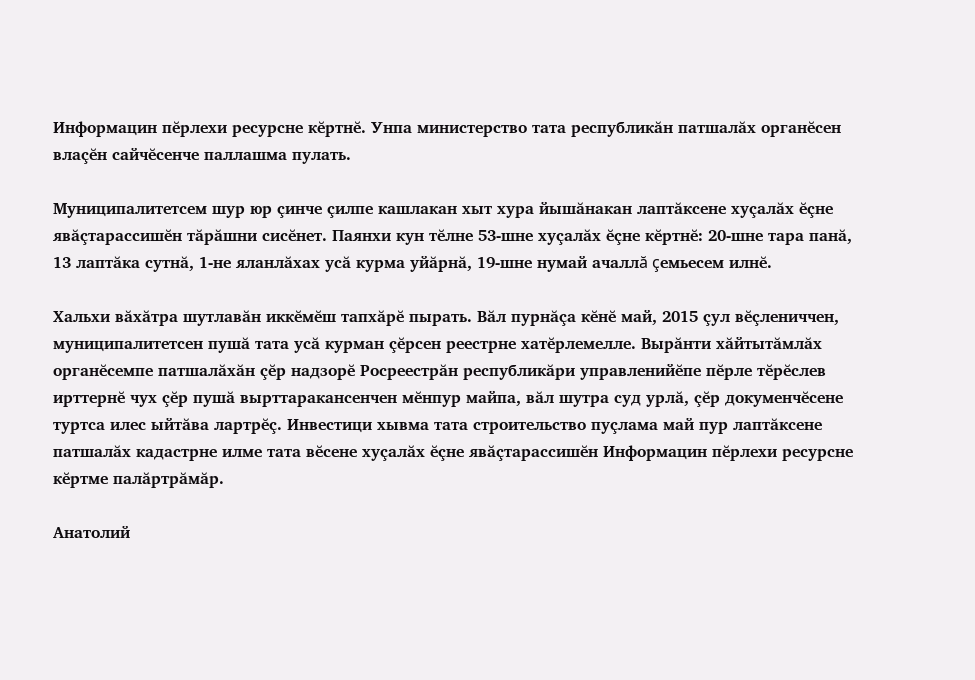Информацин пĕрлехи ресурсне кĕртнĕ. Унпа министерство тата республикăн патшалăх органĕсен влаçĕн сайчĕсенче паллашма пулать.

Муниципалитетсем шур юр çинче çилпе кашлакан хыт хура йышăнакан лаптăксене хуçалăх ĕçне явăçтарассишĕн тăрăшни сисĕнет. Паянхи кун тĕлне 53-шне хуçалăх ĕçне кĕртнĕ: 20-шне тара панă, 13 лаптăка сутнă, 1-не яланлăхах усă курма уйăрнă, 19-шне нумай ачаллă çемьесем илнĕ.

Хальхи вăхăтра шутлавăн иккĕмĕш тапхăрĕ пырать. Вăл пурнăçа кĕнĕ май, 2015 çул вĕçлениччен, муниципалитетсен пушă тата усă курман çĕрсен реестрне хатĕрлемелле. Вырăнти хăйтытăмлăх органĕсемпе патшалăхăн çĕр надзорĕ Росреестрăн республикăри управленийĕпе пĕрле тĕрĕслев ирттернĕ чух çĕр пушă вырттаракансенчен мĕнпур майпа, вăл шутра суд урлă, çĕр докуменчĕсене туртса илес ыйтăва лартрĕç. Инвестици хывма тата строительство пуçлама май пур лаптăксене патшалăх кадастрне илме тата вĕсене хуçалăх ĕçне явăçтарассишĕн Информацин пĕрлехи ресурсне кĕртме палăртрăмăр.

Анатолий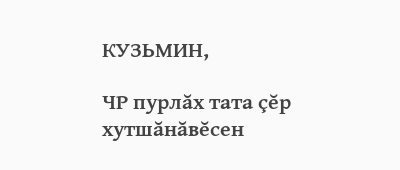КУЗЬМИН,

ЧР пурлăх тата çĕр хутшăнăвĕсен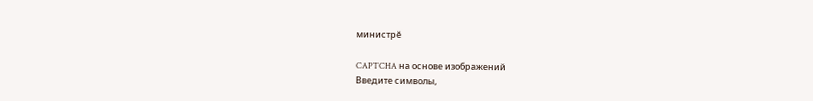министрĕ

CAPTCHA на основе изображений
Введите символы,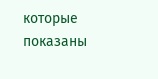которые показаны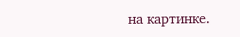на картинке.